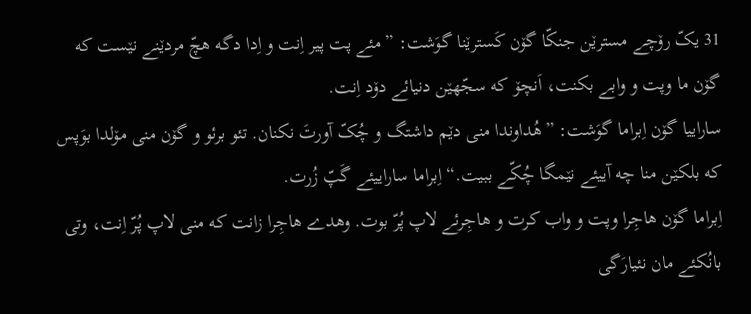31 یکّ رۆچے مسترێن جنکّا گۆن کَسترێنا گوَشت: ”مئے پت پیر اِنت و اِدا دگه هچّ مردێنے نێست که گۆن ما وپت و وابے بکنت، اَنچۆ که سجّهێن دنیائے دۆد اِنت.
ساراییا گۆن اِبراما گوَشت: ”هُداوندا منی دێم داشتگ و چُکّ آورتَ نکنان. تئو برئو و گۆن منی مۆلدا بوَپس که بلکێن منا چه آییئے نێمگا چُکّے ببیت.“ اِبراما ساراییئے گَپّ زُرت.
اِبراما گۆن هاجِرا وپت و واب کرت و هاجِرئے لاپ پُرّ بوت. وهدے هاجِرا زانت که منی لاپ پُرّ اِنت، وتی بانُکئے مان نئیارَگی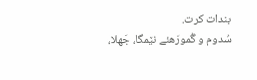بندات کرت.
سُدوم و گُمورَهئے نێمگا، جَهلا،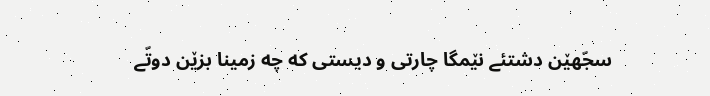سجّهێن دشتئے نێمگا چارتی و دیستی که چه زمینا بزێن دوتّے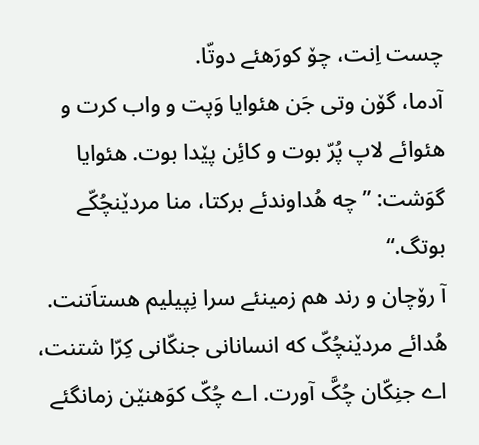چست اِنت، چۆ کورَهئے دوتّا.
آدما، گۆن وتی جَن هئوایا وَپت و واب کرت و هئوائے لاپ پُرّ بوت و کائِن پێدا بوت. هئوایا گوَشت: ”چه هُداوندئے برکتا، منا مردێنچُکّے بوتگ.“
آ رۆچان و رند هم زمینئے سرا نِپیلیم هستاَتنت. هُدائے مردێنچُکّ که انسانانی جنکّانی کِرّا شتنت، اے جنِکّان چُکَّ آورت. اے چُکّ کوَهنێن زمانگئے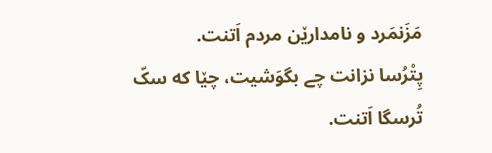مَزَنمَرد و نامدارێن مردم اَتنت.
پِتْرُسا نزانت چے بگوَشیت، چێا که سکّ تُرسگا اَتنت.